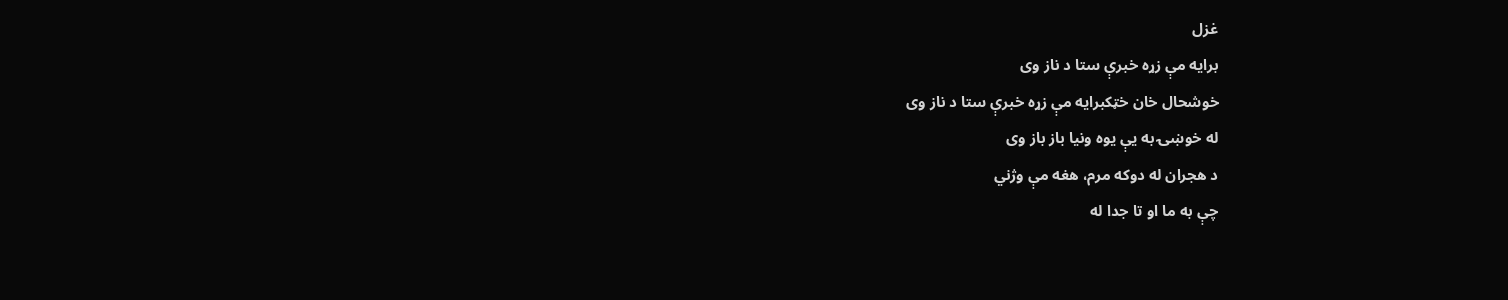غزل
برايه مې زړه خبرې ستا د ناز وی
خوشحال خان خټکبرايه مې زړه خبرې ستا د ناز وی
له خوښۍ به يې يوه ونيا باز باز وی
د هجران له دوکه مرم، هغه مې وژني
چې به ما او تا جدا له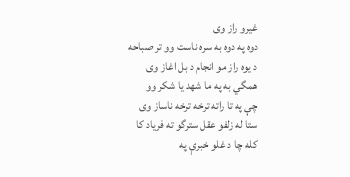غيرو راز وی
دوه په دوه به سره ناست وو تر صباحه
د يوه راز مو انجام د بل اغاز وی
همگي به په ما شهد يا شکر وو
چې په تا راته ترخه ترخه ناساز وی
ستا له زلفو عقل سترگو ته فرياد کا
کله چا د غلو خبرې په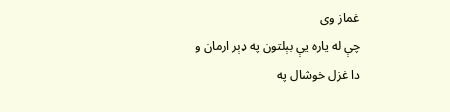غماز وی
چې له ياره يې بېلتون په ډېر ارمان و
دا غزل خوشال په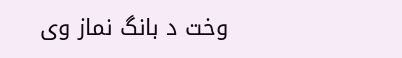وخت د بانگ نماز وی